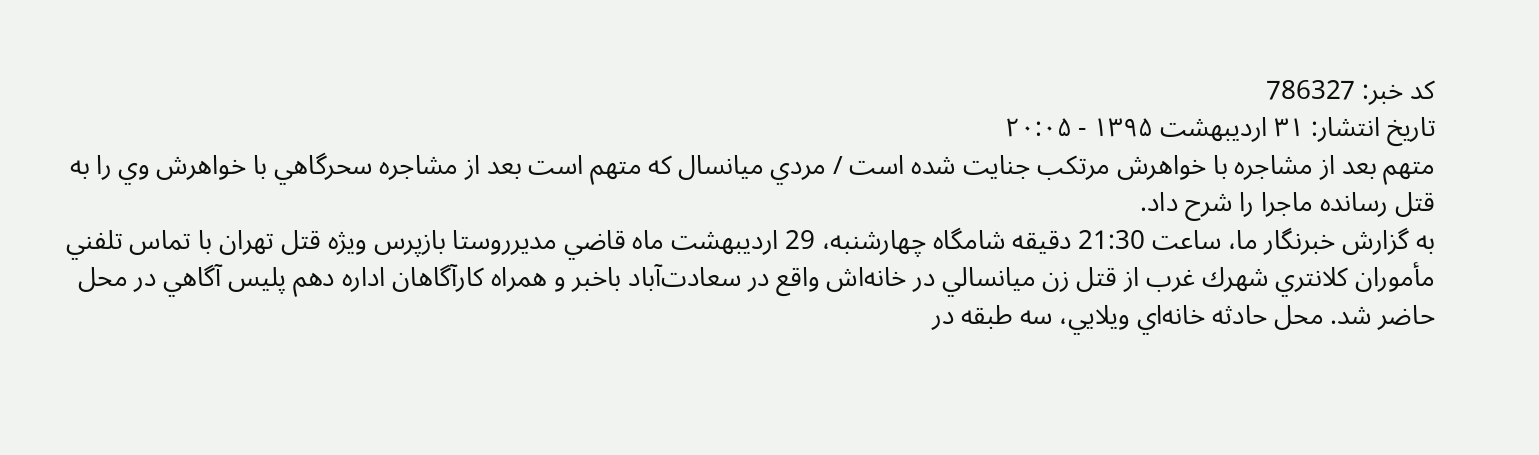کد خبر: 786327
تاریخ انتشار: ۳۱ ارديبهشت ۱۳۹۵ - ۲۰:۰۵
متهم بعد از مشاجره با خواهرش مرتکب جنایت شده است / مردي ميانسال كه متهم است بعد از مشاجره سحرگاهي با خواهرش وي را به قتل رسانده ماجرا را شرح داد.
به گزارش خبرنگار ما، ساعت 21:30 دقيقه شامگاه چهارشنبه، 29 ارديبهشت ماه قاضي مديرروستا بازپرس ويژه قتل تهران با تماس تلفني مأموران كلانتري شهرك غرب از قتل زن ميانسالي در خانه‌اش واقع در سعادت‌آباد باخبر و همراه كارآگاهان اداره دهم پليس آگاهي در محل حاضر شد. محل حادثه خانه‌اي ويلايي، سه طبقه در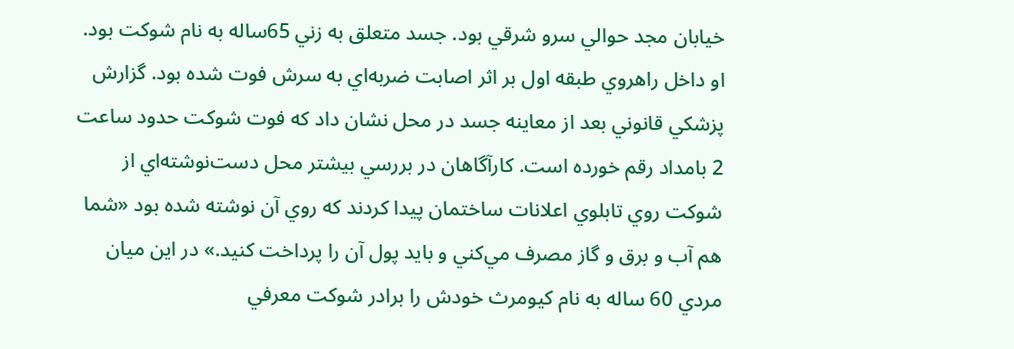خيابان مجد حوالي سرو شرقي بود. جسد متعلق به زني 65ساله به نام شوكت بود. او داخل راهروي طبقه اول بر اثر اصابت ضربه‌اي به سرش فوت شده بود. گزارش پزشكي قانوني بعد از معاينه جسد در محل نشان داد كه فوت شوكت حدود ساعت 2 بامداد رقم خورده است. كارآگاهان در بررسي بيشتر محل دست‌نوشته‌اي از شوكت روي تابلوي اعلانات ساختمان پيدا كردند كه روي آن نوشته شده بود «شما هم آب و برق و گاز مصرف مي‌كني و بايد پول آن را پرداخت كنيد.» در اين ميان مردي 60 ساله به نام كيومرث خودش را برادر شوكت معرفي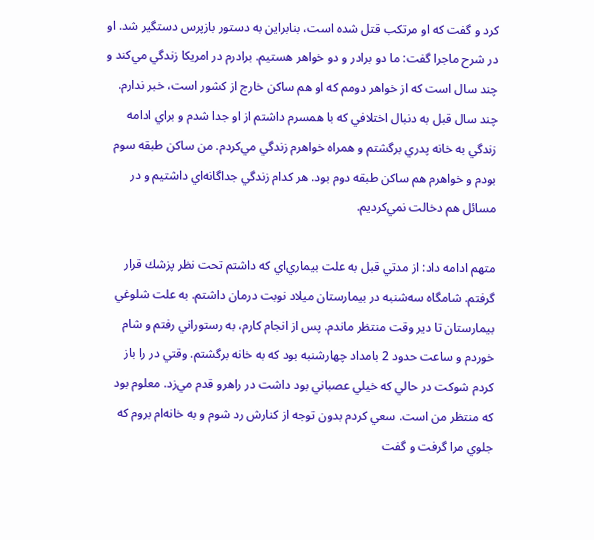كرد و گفت كه او مرتكب قتل شده است، بنابراين به دستور بازپرس دستگير شد. او در شرح ماجرا گفت: ما دو برادر و دو خواهر هستيم. برادرم در امريكا زندگي مي‌كند و چند سال است كه از خواهر دومم كه او هم ساكن خارج از كشور است، خبر ندارم. چند سال قبل به دنبال اختلافي كه با همسرم داشتم از او جدا شدم و براي ادامه زندگي به خانه پدري برگشتم و همراه خواهرم زندگي مي‌كردم. من ساكن طبقه سوم بودم و خواهرم هم ساكن طبقه دوم بود. هر كدام زندگي جداگانه‌اي داشتيم و در مسائل هم دخالت نمي‌كرديم.

متهم ادامه داد: از مدتي قبل به علت بيماري‌اي كه داشتم تحت نظر پزشك قرار گرفتم. شامگاه سه‌شنبه در بيمارستان ميلاد نوبت درمان داشتم. به علت شلوغي بيمارستان تا دير وقت منتظر ماندم. پس از انجام كارم، به رستوراني رفتم و شام خوردم و ساعت حدود 2 بامداد چهارشنبه بود كه به خانه برگشتم. وقتي در را باز كردم شوكت در حالي كه خيلي عصباني بود داشت در راهرو قدم مي‌زد. معلوم بود كه منتظر من است. سعي كردم بدون توجه از كنارش رد شوم و به خانه‌ام بروم كه جلوي مرا گرفت و گفت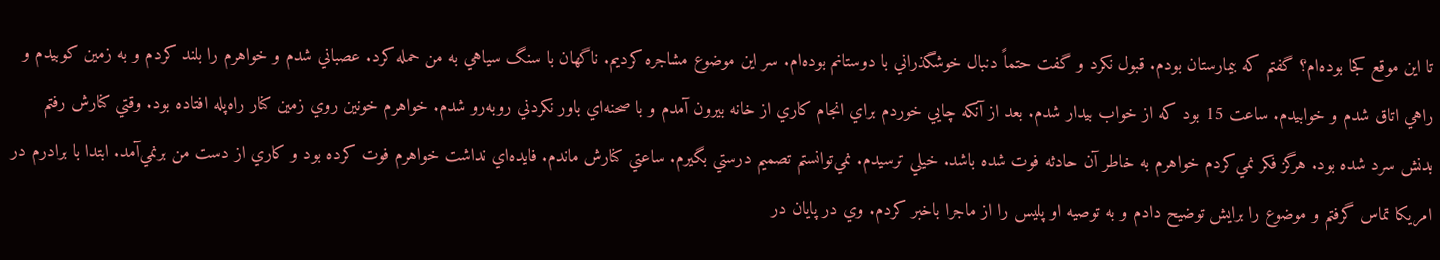تا اين موقع كجا بوده‌ام؟ گفتم كه بيمارستان بودم. قبول نكرد و گفت حتماً دنبال خوشگذراني با دوستانم بوده‌ام. سر اين موضوع مشاجره كرديم. ناگهان با سنگ سياهي به من حمله كرد. عصباني شدم و خواهرم را بلند كردم و به زمين كوبيدم و راهي اتاق شدم و خوابيدم. ساعت 15 بود كه از خواب بيدار شدم. بعد از آنكه چايي خوردم براي انجام كاري از خانه بيرون آمدم و با صحنه‌اي باور نكردني روبه‌رو شدم. خواهرم خونين روي زمين كنار راه‌پله افتاده بود. وقتي كنارش رفتم بدنش سرد شده بود. هرگز فكر نمي‌كردم خواهرم به خاطر آن حادثه فوت شده باشد. خيلي ترسيدم. نمي‌توانستم تصميم درستي بگيرم. ساعتي كنارش ماندم. فايده‌اي نداشت خواهرم فوت كرده بود و كاري از دست من برنمي‌آمد. ابتدا با برادرم در امريكا تماس گرفتم و موضوع را برايش توضيح دادم و به توصيه او پليس را از ماجرا باخبر كردم. وي در پايان در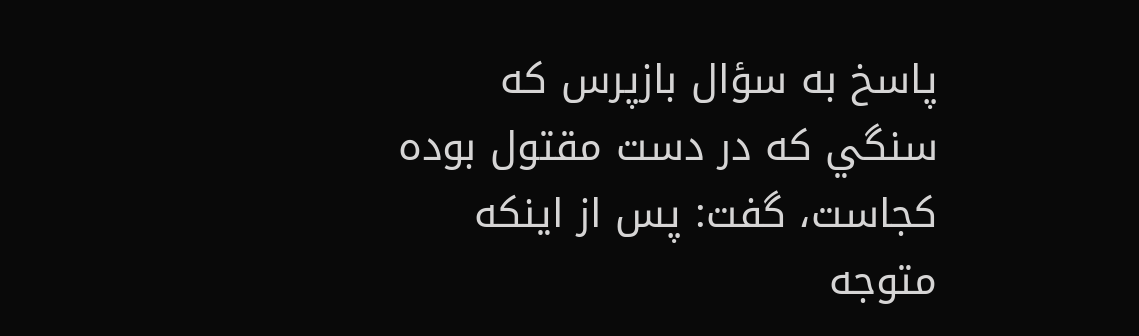پاسخ به سؤال بازپرس كه سنگي كه در دست مقتول بوده كجاست، گفت: پس از اينكه متوجه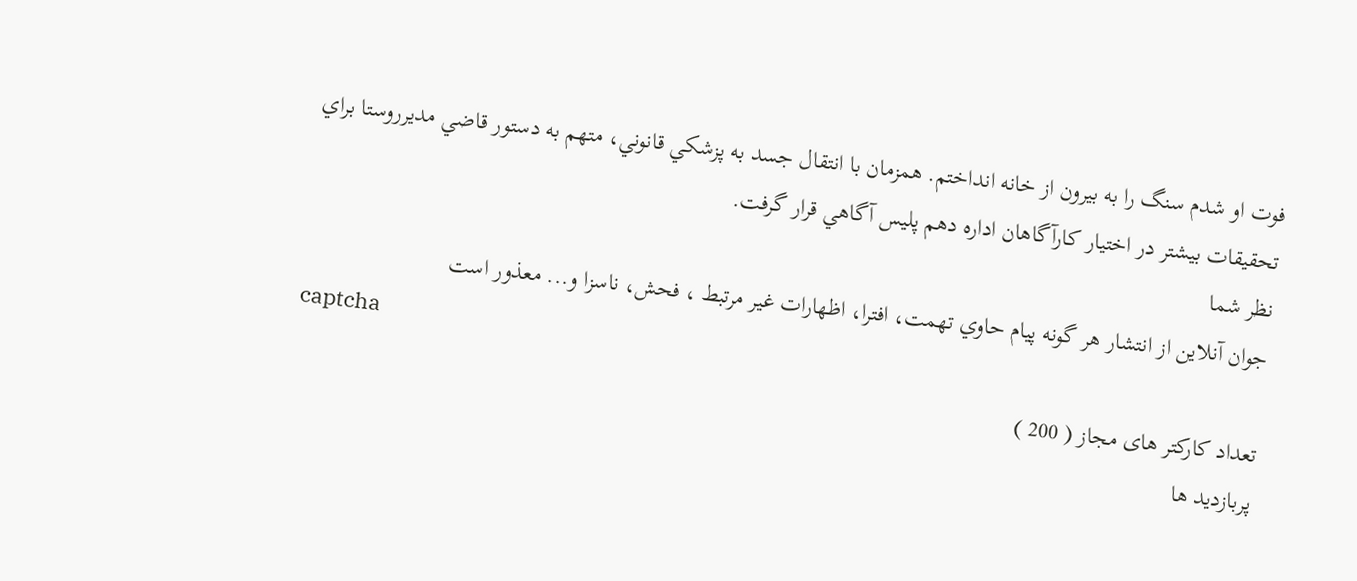فوت او شدم سنگ را به بيرون از خانه انداختم. همزمان با انتقال جسد به پزشكي قانوني، متهم به دستور قاضي مدير‌روستا براي تحقيقات بيشتر در اختيار كارآگاهان اداره دهم پليس آگاهي قرار گرفت.
نظر شما
جوان آنلاين از انتشار هر گونه پيام حاوي تهمت، افترا، اظهارات غير مرتبط ، فحش، ناسزا و... معذور است
captcha
تعداد کارکتر های مجاز ( 200 )
پربازدید ها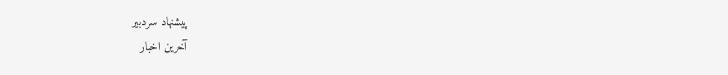پیشنهاد سردبیر
آخرین اخبار